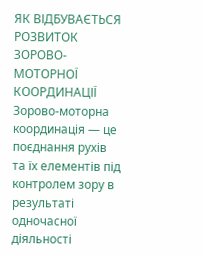ЯК ВІДБУВАЄТЬСЯ РОЗВИТОК ЗОРОВО-МОТОРНОЇ КООРДИНАЦІЇ
Зорово-моторна координація — це поєднання рухів та їх елементів під контролем зору в результаті одночасної діяльності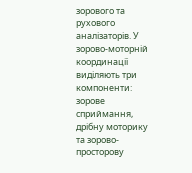зорового та рухового аналізаторів. У зорово-моторній координації виділяють три компоненти: зорове сприймання, дрібну моторику та зорово- просторову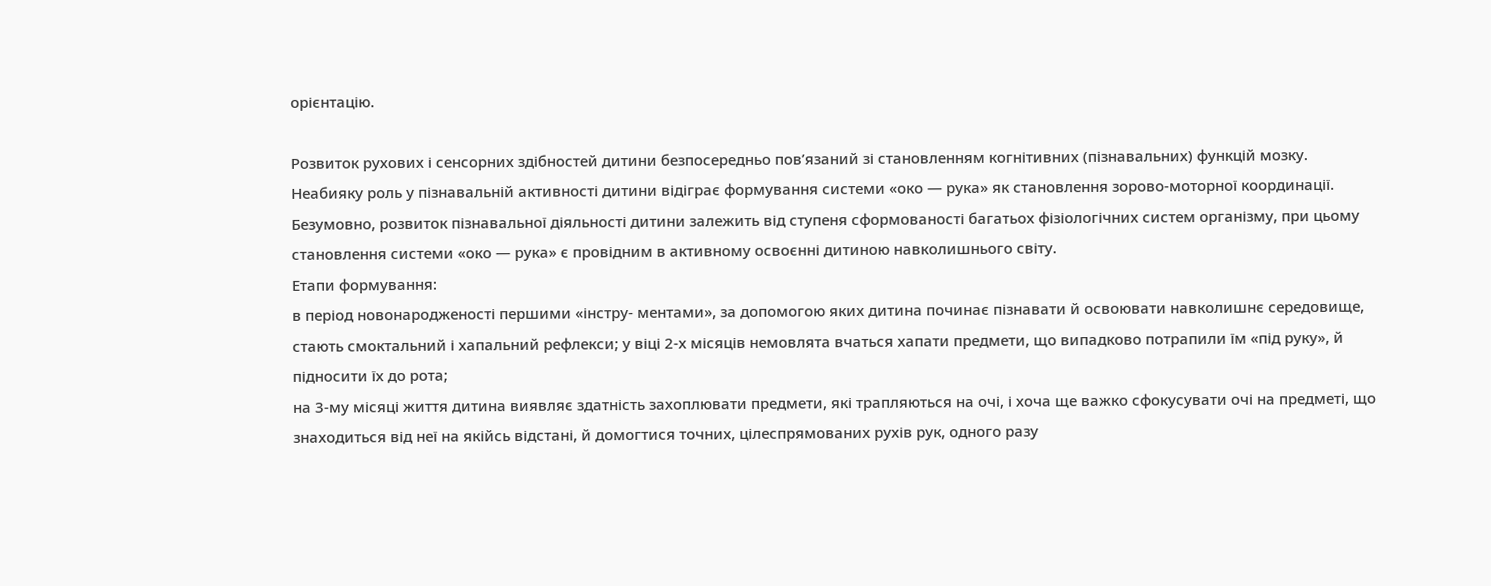орієнтацію.

Розвиток рухових і сенсорних здібностей дитини безпосередньо пов’язаний зі становленням когнітивних (пізнавальних) функцій мозку. Неабияку роль у пізнавальній активності дитини відіграє формування системи «око — рука» як становлення зорово-моторної координації. Безумовно, розвиток пізнавальної діяльності дитини залежить від ступеня сформованості багатьох фізіологічних систем організму, при цьому становлення системи «око — рука» є провідним в активному освоєнні дитиною навколишнього світу.
Етапи формування:
в період новонародженості першими «інстру- ментами», за допомогою яких дитина починає пізнавати й освоювати навколишнє середовище, стають смоктальний і хапальний рефлекси; у віці 2-х місяців немовлята вчаться хапати предмети, що випадково потрапили їм «під руку», й підносити їх до рота;
на 3-му місяці життя дитина виявляє здатність захоплювати предмети, які трапляються на очі, і хоча ще важко сфокусувати очі на предметі, що знаходиться від неї на якійсь відстані, й домогтися точних, цілеспрямованих рухів рук, одного разу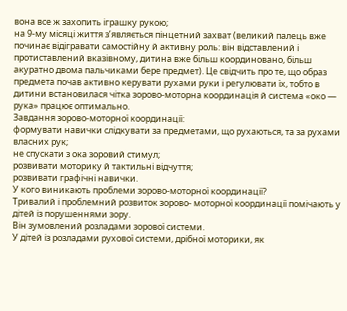вона все ж захопить іграшку рукою;
на 9-му місяці життя з’являється пінцетний захват (великий палець вже починає відігравати самостійну й активну роль: він відставлений і протиставлений вказівному, дитина вже більш координовано, більш акуратно двома пальчиками бере предмет). Це свідчить про те, що образ предмета почав активно керувати рухами руки і регулювати їх, тобто в дитини встановилася чітка зорово-моторна координація й система «око — рука» працює оптимально.
Завдання зорово-моторної координації:
формувати навички слідкувати за предметами, що рухаються, та за рухами власних рук;
не спускати з ока зоровий стимул;
розвивати моторику й тактильні відчуття;
розвивати графічні навички.
У кого виникають проблеми зорово-моторної координації?
Тривалий і проблемний розвиток зорово- моторної координації помічають у дітей із порушеннями зору.
Він зумовлений розладами зорової системи.
У дітей із розладами рухової системи, дрібної моторики, як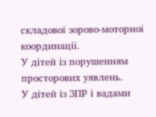складової зорово-моторної координації.
У дітей із порушенням просторових уявлень.
У дітей із ЗПР і вадами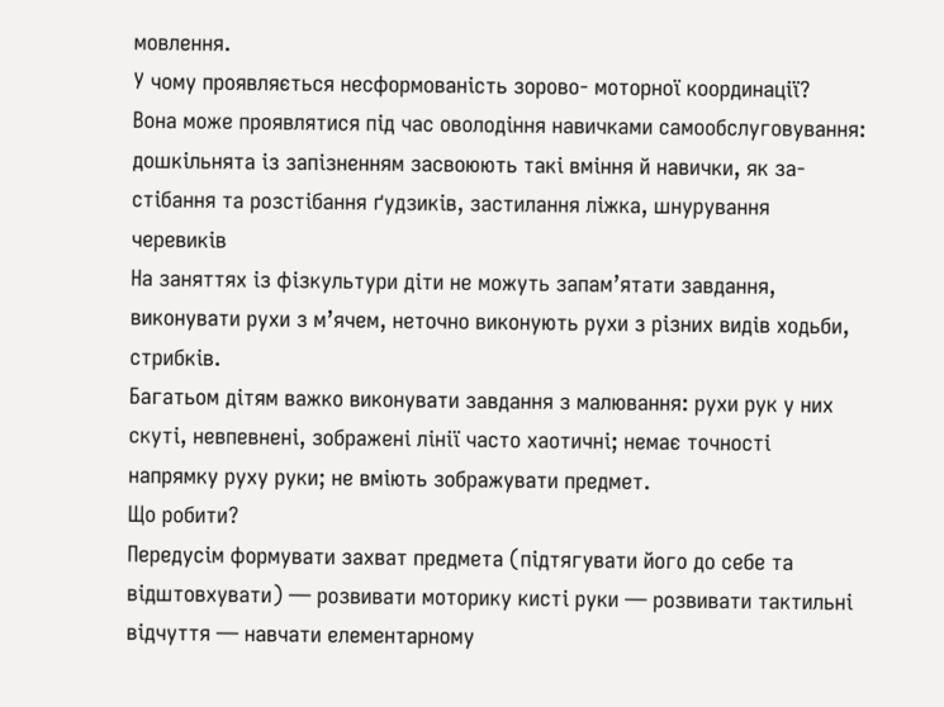мовлення.
У чому проявляється несформованість зорово- моторної координації?
Вона може проявлятися під час оволодіння навичками самообслуговування: дошкільнята із запізненням засвоюють такі вміння й навички, як за- стібання та розстібання ґудзиків, застилання ліжка, шнурування черевиків
На заняттях із фізкультури діти не можуть запам’ятати завдання, виконувати рухи з м’ячем, неточно виконують рухи з різних видів ходьби, стрибків.
Багатьом дітям важко виконувати завдання з малювання: рухи рук у них скуті, невпевнені, зображені лінії часто хаотичні; немає точності напрямку руху руки; не вміють зображувати предмет.
Що робити?
Передусім формувати захват предмета (підтягувати його до себе та відштовхувати) — розвивати моторику кисті руки — розвивати тактильні відчуття — навчати елементарному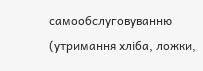самообслуговуванню (утримання хліба, ложки,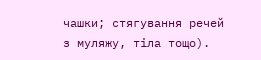чашки; стягування речей з муляжу, тіла тощо).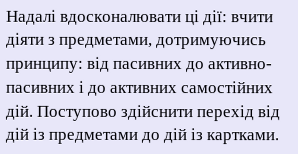Надалі вдосконалювати ці дії: вчити діяти з предметами, дотримуючись принципу: від пасивних до активно-пасивних і до активних самостійних дій. Поступово здійснити перехід від дій із предметами до дій із картками.